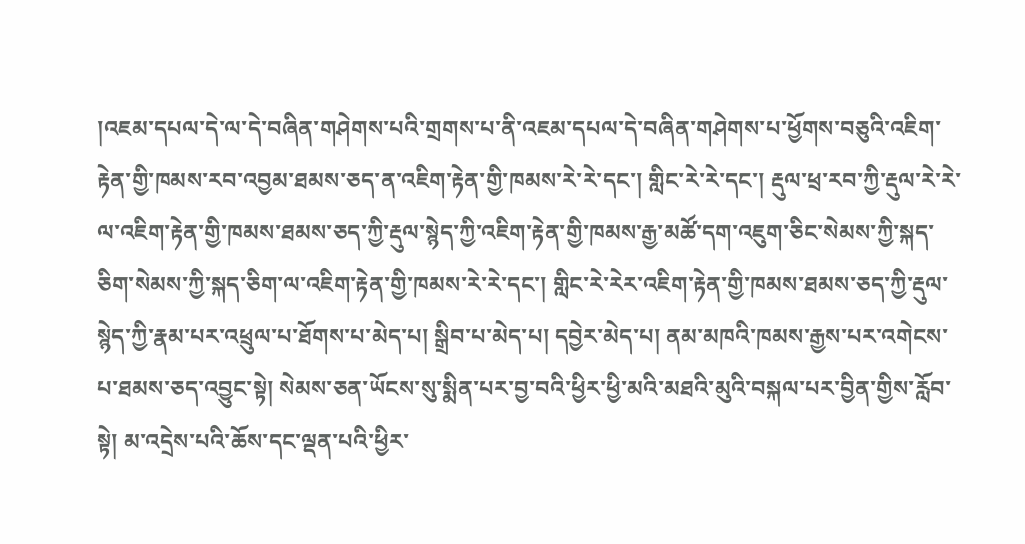།འཇམ་དཔལ་དེ་ལ་དེ་བཞིན་གཤེགས་པའི་གྲགས་པ་ནི་འཇམ་དཔལ་དེ་བཞིན་གཤེགས་པ་ཕྱོགས་བཅུའི་འཇིག་རྟེན་གྱི་ཁམས་རབ་འབྱམ་ཐམས་ཅད་ན་འཇིག་རྟེན་གྱི་ཁམས་རེ་རེ་དང་། གླིང་རེ་རེ་དང་། རྡུལ་ཕྲ་རབ་ཀྱི་རྡུལ་རེ་རེ་ལ་འཇིག་རྟེན་གྱི་ཁམས་ཐམས་ཅད་ཀྱི་རྡུལ་སྙེད་ཀྱི་འཇིག་རྟེན་གྱི་ཁམས་རྒྱ་མཚོ་དག་འཇུག་ཅིང་སེམས་ཀྱི་སྐད་ཅིག་སེམས་ཀྱི་སྐད་ཅིག་ལ་འཇིག་རྟེན་གྱི་ཁམས་རེ་རེ་དང་། གླིང་རེ་རེར་འཇིག་རྟེན་གྱི་ཁམས་ཐམས་ཅད་ཀྱི་རྡུལ་སྙེད་ཀྱི་རྣམ་པར་འཕྲུལ་པ་ཐོགས་པ་མེད་པ། སྒྲིབ་པ་མེད་པ། དབྱེར་མེད་པ། ནམ་མཁའི་ཁམས་རྒྱས་པར་འགེངས་པ་ཐམས་ཅད་འབྱུང་སྟེ། སེམས་ཅན་ཡོངས་སུ་སྨིན་པར་བྱ་བའི་ཕྱིར་ཕྱི་མའི་མཐའི་མུའི་བསྐལ་པར་བྱིན་གྱིས་རློབ་སྟེ། མ་འདྲེས་པའི་ཆོས་དང་ལྡན་པའི་ཕྱིར་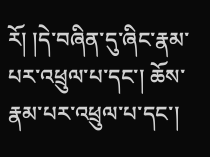རོ། །དེ་བཞིན་དུ་ཞིང་རྣམ་པར་འཕྲུལ་པ་དང་། ཆོས་རྣམ་པར་འཕྲུལ་པ་དང་།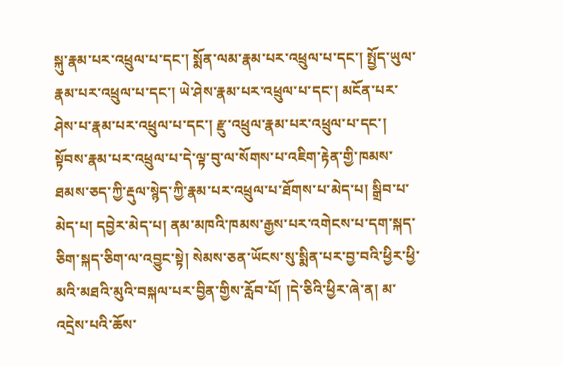སྐུ་རྣམ་པར་འཕྲུལ་པ་དང་། སྨོན་ལམ་རྣམ་པར་འཕྲུལ་པ་དང་། སྤྱོད་ཡུལ་རྣམ་པར་འཕྲུལ་པ་དང་། ཡེ་ཤེས་རྣམ་པར་འཕྲུལ་པ་དང་། མངོན་པར་ཤེས་པ་རྣམ་པར་འཕྲུལ་པ་དང་། རྫུ་འཕྲུལ་རྣམ་པར་འཕྲུལ་པ་དང་། སྟོབས་རྣམ་པར་འཕྲུལ་པ་དེ་ལྟ་བུ་ལ་སོགས་པ་འཇིག་རྟེན་གྱི་ཁམས་ཐམས་ཅད་ཀྱི་རྡུལ་སྙེད་ཀྱི་རྣམ་པར་འཕྲུལ་པ་ཐོགས་པ་མེད་པ། སྒྲིབ་པ་མེད་པ། དབྱེར་མེད་པ། ནམ་མཁའི་ཁམས་རྒྱས་པར་འགེངས་པ་དག་སྐད་ཅིག་སྐད་ཅིག་ལ་འབྱུང་སྟེ། སེམས་ཅན་ཡོངས་སུ་སྨིན་པར་བྱ་བའི་ཕྱིར་ཕྱི་མའི་མཐའི་མུའི་བསྐལ་པར་བྱིན་གྱིས་རློབ་པོ། །དེ་ཅིའི་ཕྱིར་ཞེ་ན། མ་འདྲེས་པའི་ཆོས་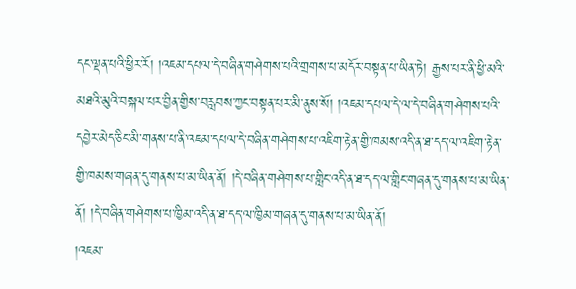དང་ལྡན་པའི་ཕྱིར་རོ། །འཇམ་དཔལ་དེ་བཞིན་གཤེགས་པའི་གྲགས་པ་མདོར་བསྟན་པ་ཡིན་ཏེ། རྒྱས་པར་ནི་ཕྱི་མའི་མཐའི་མུའི་བསྐལ་པར་བྱིན་གྱིས་བརླབས་ཀྱང་བསྟན་པར་མི་ནུས་སོ། །འཇམ་དཔལ་དེ་ལ་དེ་བཞིན་གཤེགས་པའི་དབྱེར་མེད་ཅིང་མི་གནས་པ་ནི་འཇམ་དཔལ་དེ་བཞིན་གཤེགས་པ་འཇིག་རྟེན་གྱི་ཁམས་འདི་ན་ཐ་དད་ལ་འཇིག་རྟེན་གྱི་ཁམས་གཞན་དུ་གནས་པ་མ་ཡིན་ནོ། །དེ་བཞིན་གཤེགས་པ་གླིང་འདི་ན་ཐ་དད་ལ་གླིང་གཞན་དུ་གནས་པ་མ་ཡིན་ནོ། །དེ་བཞིན་གཤེགས་པ་ཁྱིམ་འདི་ན་ཐ་དད་ལ་ཁྱིམ་གཞན་དུ་གནས་པ་མ་ཡིན་ནོ།
།འཇམ་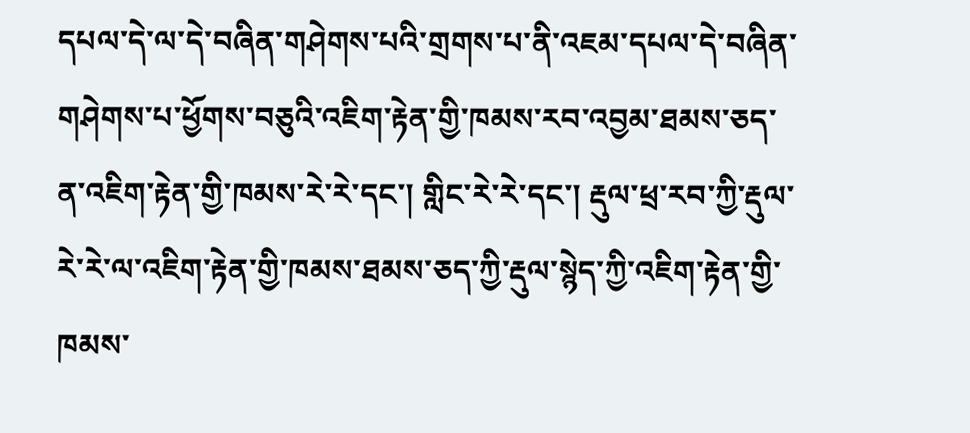དཔལ་དེ་ལ་དེ་བཞིན་གཤེགས་པའི་གྲགས་པ་ནི་འཇམ་དཔལ་དེ་བཞིན་གཤེགས་པ་ཕྱོགས་བཅུའི་འཇིག་རྟེན་གྱི་ཁམས་རབ་འབྱམ་ཐམས་ཅད་ན་འཇིག་རྟེན་གྱི་ཁམས་རེ་རེ་དང་། གླིང་རེ་རེ་དང་། རྡུལ་ཕྲ་རབ་ཀྱི་རྡུལ་རེ་རེ་ལ་འཇིག་རྟེན་གྱི་ཁམས་ཐམས་ཅད་ཀྱི་རྡུལ་སྙེད་ཀྱི་འཇིག་རྟེན་གྱི་ཁམས་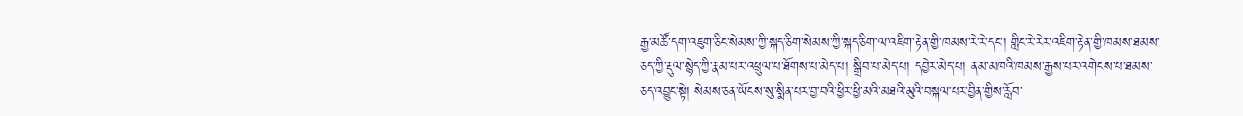རྒྱ་མཚོ་དག་འཇུག་ཅིང་སེམས་ཀྱི་སྐད་ཅིག་སེམས་ཀྱི་སྐད་ཅིག་ལ་འཇིག་རྟེན་གྱི་ཁམས་རེ་རེ་དང་། གླིང་རེ་རེར་འཇིག་རྟེན་གྱི་ཁམས་ཐམས་ཅད་ཀྱི་རྡུལ་སྙེད་ཀྱི་རྣམ་པར་འཕྲུལ་པ་ཐོགས་པ་མེད་པ། སྒྲིབ་པ་མེད་པ། དབྱེར་མེད་པ། ནམ་མཁའི་ཁམས་རྒྱས་པར་འགེངས་པ་ཐམས་ཅད་འབྱུང་སྟེ། སེམས་ཅན་ཡོངས་སུ་སྨིན་པར་བྱ་བའི་ཕྱིར་ཕྱི་མའི་མཐའི་མུའི་བསྐལ་པར་བྱིན་གྱིས་རློབ་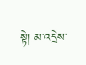སྟེ། མ་འདྲེས་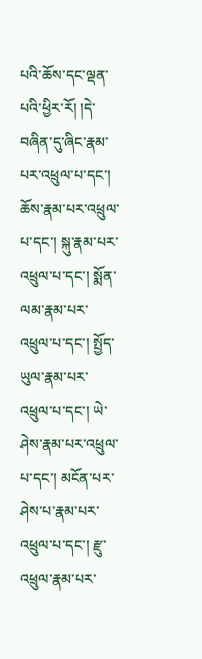པའི་ཆོས་དང་ལྡན་པའི་ཕྱིར་རོ། །དེ་བཞིན་དུ་ཞིང་རྣམ་པར་འཕྲུལ་པ་དང་། ཆོས་རྣམ་པར་འཕྲུལ་པ་དང་། སྐུ་རྣམ་པར་འཕྲུལ་པ་དང་། སྨོན་ལམ་རྣམ་པར་འཕྲུལ་པ་དང་། སྤྱོད་ཡུལ་རྣམ་པར་འཕྲུལ་པ་དང་། ཡེ་ཤེས་རྣམ་པར་འཕྲུལ་པ་དང་། མངོན་པར་ཤེས་པ་རྣམ་པར་འཕྲུལ་པ་དང་། རྫུ་འཕྲུལ་རྣམ་པར་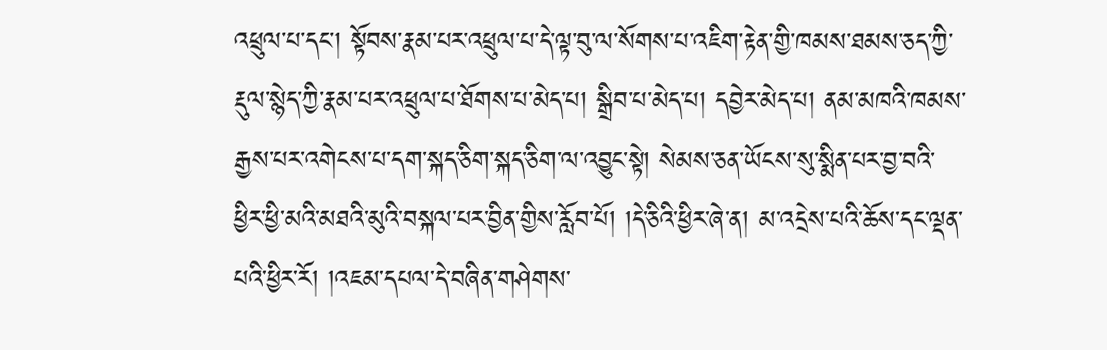འཕྲུལ་པ་དང་། སྟོབས་རྣམ་པར་འཕྲུལ་པ་དེ་ལྟ་བུ་ལ་སོགས་པ་འཇིག་རྟེན་གྱི་ཁམས་ཐམས་ཅད་ཀྱི་རྡུལ་སྙེད་ཀྱི་རྣམ་པར་འཕྲུལ་པ་ཐོགས་པ་མེད་པ། སྒྲིབ་པ་མེད་པ། དབྱེར་མེད་པ། ནམ་མཁའི་ཁམས་རྒྱས་པར་འགེངས་པ་དག་སྐད་ཅིག་སྐད་ཅིག་ལ་འབྱུང་སྟེ། སེམས་ཅན་ཡོངས་སུ་སྨིན་པར་བྱ་བའི་ཕྱིར་ཕྱི་མའི་མཐའི་མུའི་བསྐལ་པར་བྱིན་གྱིས་རློབ་པོ། །དེ་ཅིའི་ཕྱིར་ཞེ་ན། མ་འདྲེས་པའི་ཆོས་དང་ལྡན་པའི་ཕྱིར་རོ། །འཇམ་དཔལ་དེ་བཞིན་གཤེགས་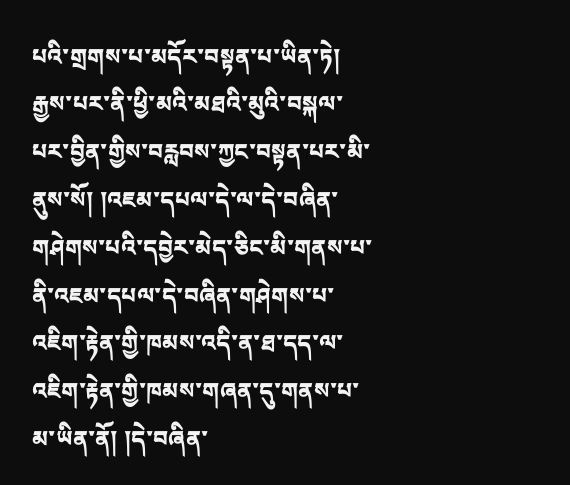པའི་གྲགས་པ་མདོར་བསྟན་པ་ཡིན་ཏེ། རྒྱས་པར་ནི་ཕྱི་མའི་མཐའི་མུའི་བསྐལ་པར་བྱིན་གྱིས་བརླབས་ཀྱང་བསྟན་པར་མི་ནུས་སོ། །འཇམ་དཔལ་དེ་ལ་དེ་བཞིན་གཤེགས་པའི་དབྱེར་མེད་ཅིང་མི་གནས་པ་ནི་འཇམ་དཔལ་དེ་བཞིན་གཤེགས་པ་འཇིག་རྟེན་གྱི་ཁམས་འདི་ན་ཐ་དད་ལ་འཇིག་རྟེན་གྱི་ཁམས་གཞན་དུ་གནས་པ་མ་ཡིན་ནོ། །དེ་བཞིན་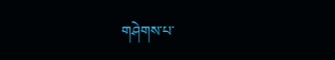གཤེགས་པ་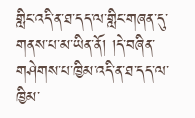གླིང་འདི་ན་ཐ་དད་ལ་གླིང་གཞན་དུ་གནས་པ་མ་ཡིན་ནོ། །དེ་བཞིན་གཤེགས་པ་ཁྱིམ་འདི་ན་ཐ་དད་ལ་ཁྱིམ་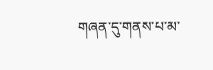གཞན་དུ་གནས་པ་མ་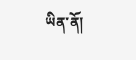ཡིན་ནོ།